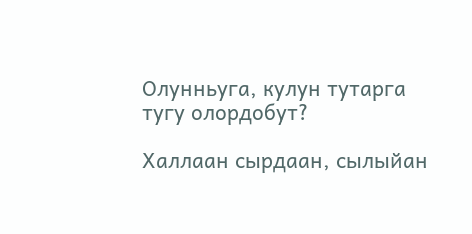Олунньуга, кулун тутарга тугу олордобут?

Халлаан сырдаан, сылыйан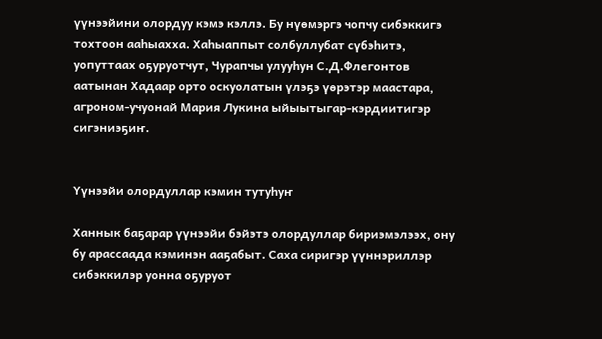үүнээйини олордуу кэмэ кэллэ. Бу нүөмэргэ чопчу сибэккигэ тохтоон ааһыахха. Хаһыаппыт солбуллубат сүбэһитэ, уопуттаах оҕуруотчут, Чурапчы улууһун С.Д.Флегонтов аатынан Хадаар орто оскуолатын үлэҕэ үөрэтэр маастара, агроном-учуонай Мария Лукина ыйыытыгар-кэрдиитигэр сигэниэҕиҥ.


Үүнээйи олордуллар кэмин тутуһуҥ

Ханнык баҕарар үүнээйи бэйэтэ олордуллар бириэмэлээх, ону бу арассаада кэминэн ааҕабыт. Саха сиригэр үүннэриллэр сибэккилэр уонна оҕуруот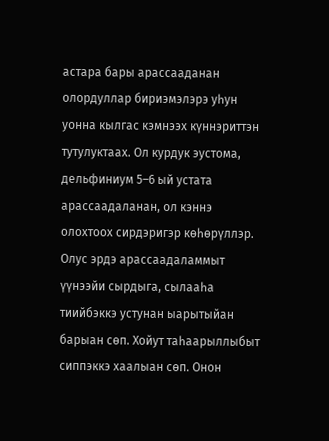астара бары арассааданан олордуллар бириэмэлэрэ уһун уонна кылгас кэмнээх күннэриттэн тутулуктаах. Ол курдук эустома, дельфиниум 5–6 ый устата арассаадаланан, ол кэннэ олохтоох сирдэригэр көһөрүллэр. Олус эрдэ арассаадаламмыт үүнээйи сырдыга, сылааһа тиийбэккэ устунан ыарытыйан барыан сөп. Хойут таһаарыллыбыт сиппэккэ хаалыан сөп. Онон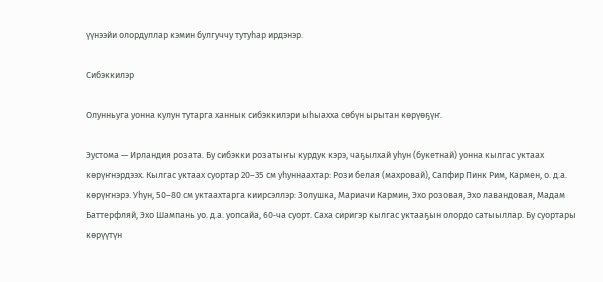үүнээйи олордуллар кэмин булгуччу тутуһар ирдэнэр.

Сибэккилэр

Олунньуга уонна кулун тутарга ханнык сибэккилэри ыһыахха сөбүн ырытан көрүөҕүҥ.

Эустома — Ирландия розата. Бу сибэкки розатыҥы курдук кэрэ, чаҕылхай уһун (букетнай) уонна кылгас уктаах көрүҥнэрдээх. Кылгас уктаах суортар 20–35 см уһуннаахтар: Рози белая (махровай), Сапфир Пинк Рим, Кармен, о. д.а. көрүҥнэрэ. Уһун, 50–80 см уктаахтарга киирсэллэр: Золушка, Мариачи Кармин, Эхо розовая, Эхо лавандовая, Мадам Баттерфляй, Эхо Шампань уо. д.а. уопсайа, 60‑ча суорт. Саха сиригэр кылгас уктааҕын олордо сатыыллар. Бу суортары көрүүтүн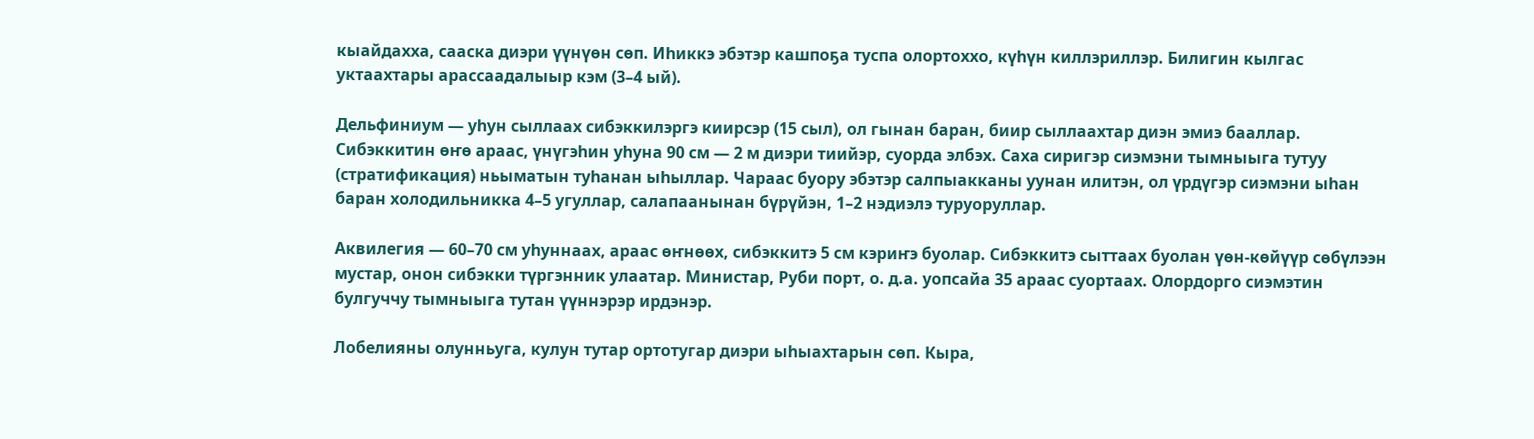кыайдахха, сааска диэри үүнүөн сөп. Иһиккэ эбэтэр кашпоҕа туспа олортоххо, күһүн киллэриллэр. Билигин кылгас уктаахтары арассаадалыыр кэм (3–4 ый).

Дельфиниум — уһун сыллаах сибэккилэргэ киирсэр (15 сыл), ол гынан баран, биир сыллаахтар диэн эмиэ бааллар. Сибэккитин өҥө араас, үнүгэһин уһуна 90 см — 2 м диэри тиийэр, суорда элбэх. Саха сиригэр сиэмэни тымныыга тутуу (стратификация) ньыматын туһанан ыһыллар. Чараас буору эбэтэр салпыакканы уунан илитэн, ол үрдүгэр сиэмэни ыһан баран холодильникка 4–5 угуллар, салапаанынан бүрүйэн, 1–2 нэдиэлэ туруоруллар.

Аквилегия — 60–70 см уһуннаах, араас өҥнөөх, сибэккитэ 5 см кэриҥэ буолар. Сибэккитэ сыттаах буолан үөн-көйүүр сөбүлээн мустар, онон сибэкки түргэнник улаатар. Министар, Руби порт, о. д.а. уопсайа 35 араас суортаах. Олордорго сиэмэтин булгуччу тымныыга тутан үүннэрэр ирдэнэр.

Лобелияны олунньуга, кулун тутар ортотугар диэри ыһыахтарын сөп. Кыра,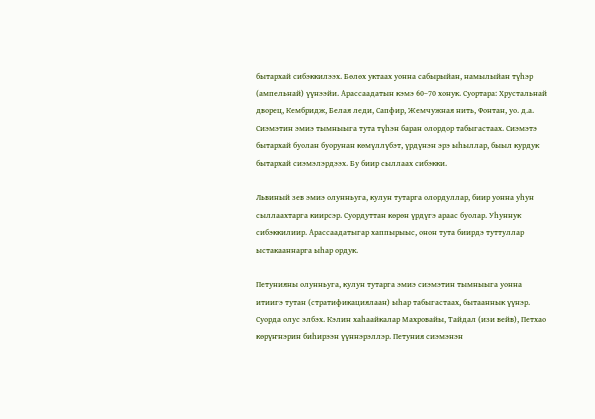бытархай сибэккилээх. Бөлөх уктаах уонна сабырыйан, намылыйан түһэр (ампельнай) үүнээйи. Арассаадатын кэмэ 60–70 хонук. Суортара: Хрустальнай дворец, Кембридж, Белая леди, Сапфир, Жемчужная нить, Фонтан, уо. д.а. Сиэмэтин эмиэ тымныыга тута түһэн баран олордор табыгастаах. Сиэмэтэ бытархай буолан буорунан көмүллүбэт, үрдүнэн эрэ ыһыллар, быыл курдук бытархай сиэмэлэрдээх. Бу биир сыллаах сибэкки.

Львиный зев эмиэ олунньуга, кулун тутарга олордуллар, биир уонна уһун сыллаахтарга киирсэр. Суордуттан көрөн үрдүгэ араас буолар. Уһуннук сибэккилиир. Арассаадатыгар хаппырыыс, онон тута биирдэ туттуллар ыстакааннарга ыһар ордук.

Петунияны олунньуга, кулун тутарга эмиэ сиэмэтин тымныыга уонна итиигэ тутан (стратификациялаан) ыһар табыгастаах, бытааннык үүнэр. Суорда олус элбэх. Кэлин хаһаайкалар Махровайы, Тайдал (изи вейв), Петхао көрүҥнэрин биһирээн үүннэрэллэр. Петуния сиэмэнэн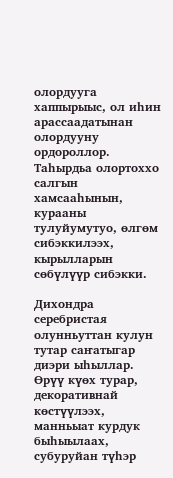олордууга хаппырыыс, ол иһин арассаадатынан олордууну ордороллор. Таһырдьа олортоххо салгын хамсааһынын, курааны тулуйумутуо, өлгөм сибэккилээх, кырылларын сөбүлүүр сибэкки.

Дихондра серебристая олунньуттан кулун тутар саҥатыгар диэри ыһыллар. Өрүү күөх турар, декоративнай көстүүлээх, манньыат курдук быһыылаах, субуруйан түһэр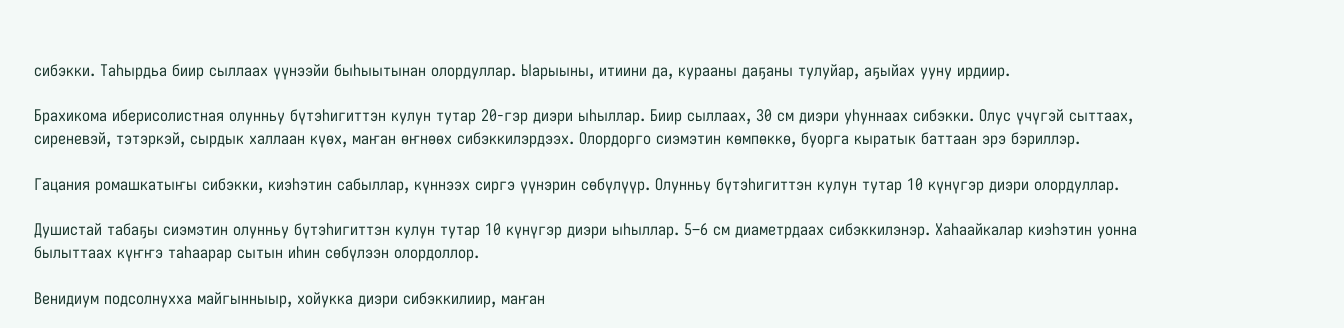сибэкки. Таһырдьа биир сыллаах үүнээйи быһыытынан олордуллар. Ыарыыны, итиини да, курааны даҕаны тулуйар, аҕыйах ууну ирдиир.

Брахикома иберисолистная олунньу бүтэһигиттэн кулун тутар 20‑гэр диэри ыһыллар. Биир сыллаах, 30 см диэри уһуннаах сибэкки. Олус үчүгэй сыттаах, сиреневэй, тэтэркэй, сырдык халлаан күөх, маҥан өҥнөөх сибэккилэрдээх. Олордорго сиэмэтин көмпөккө, буорга кыратык баттаан эрэ бэриллэр.

Гацания ромашкатыҥы сибэкки, киэһэтин сабыллар, күннээх сиргэ үүнэрин сөбүлүүр. Олунньу бүтэһигиттэн кулун тутар 10 күнүгэр диэри олордуллар.

Душистай табаҕы сиэмэтин олунньу бүтэһигиттэн кулун тутар 10 күнүгэр диэри ыһыллар. 5–6 см диаметрдаах сибэккилэнэр. Хаһаайкалар киэһэтин уонна былыттаах күҥҥэ таһаарар сытын иһин сөбүлээн олордоллор.

Венидиум подсолнухха майгынныыр, хойукка диэри сибэккилиир, маҥан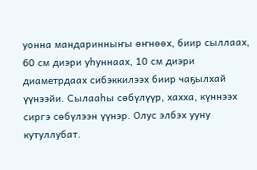уонна мандаринныҥы өҥнөөх, биир сыллаах, 60 см диэри уһуннаах, 10 см диэри диаметрдаах сибэккилээх биир чаҕылхай үүнээйи. Сылааһы сөбүлүүр, хахха, күннээх сиргэ сөбүлээн үүнэр. Олус элбэх ууну кутуллубат.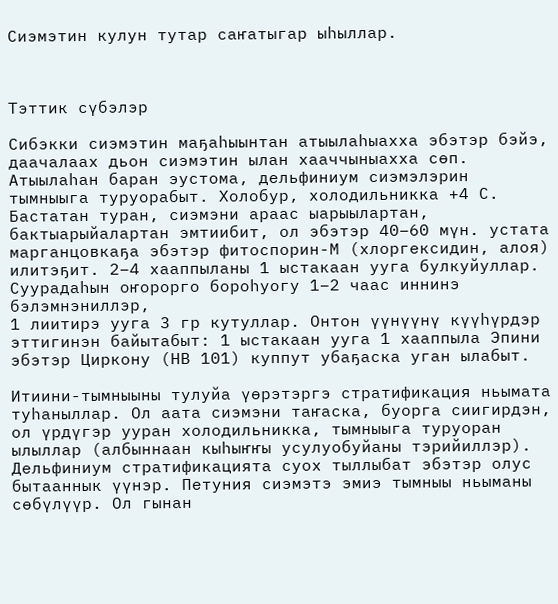Сиэмэтин кулун тутар саҥатыгар ыһыллар.



Тэттик сүбэлэр

Сибэкки сиэмэтин маҕаһыынтан атыылаһыахха эбэтэр бэйэ, даачалаах дьон сиэмэтин ылан хааччыныахха сөп. Атыылаһан баран эустома, дельфиниум сиэмэлэрин тымныыга туруорабыт. Холобур, холодильникка +4 С. Бастатан туран, сиэмэни араас ыарыылартан, бактыарыйалартан эмтиибит, ол эбэтэр 40–60 мүн. устата марганцовкаҕа эбэтэр фитоспорин-М (хлоргексидин, алоя) илитэҕит. 2–4 хааппыланы 1 ыстакаан ууга булкуйуллар. Суурадаһын оҥорорго бороһуогу 1–2 чаас иннинэ бэлэмнэниллэр,
1 лиитирэ ууга 3 гр кутуллар. Онтон үүнүүнү күүһүрдэр эттигинэн байытабыт: 1 ыстакаан ууга 1 хааппыла Эпини эбэтэр Циркону (НВ 101) куппут убаҕаска уган ылабыт.

Итиини-тымныыны тулуйа үөрэтэргэ стратификация ньымата туһаныллар. Ол аата сиэмэни таҥаска, буорга сиигирдэн, ол үрдүгэр ууран холодильникка, тымныыга туруоран ылыллар (албыннаан кыһыҥҥы усулуобуйаны тэрийиллэр). Дельфиниум стратификацията суох тыллыбат эбэтэр олус бытааннык үүнэр. Петуния сиэмэтэ эмиэ тымныы ньыманы сөбүлүүр. Ол гынан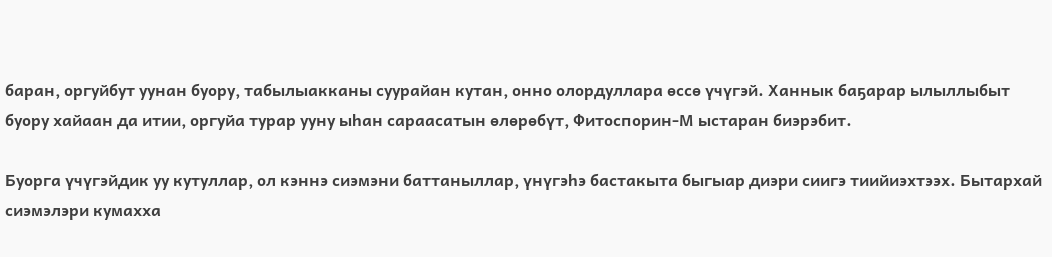баран, оргуйбут уунан буору, табылыакканы суурайан кутан, онно олордуллара өссө үчүгэй. Ханнык баҕарар ылыллыбыт буору хайаан да итии, оргуйа турар ууну ыһан сараасатын өлөрөбүт, Фитоспорин-М ыстаран биэрэбит.

Буорга үчүгэйдик уу кутуллар, ол кэннэ сиэмэни баттаныллар, үнүгэһэ бастакыта быгыар диэри сиигэ тиийиэхтээх. Бытархай сиэмэлэри кумахха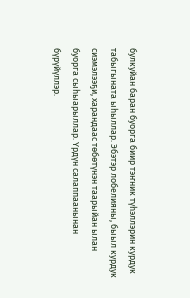булкуйан баран буорга биир тэҥник түһэллэрин курдук табыгыната ыһыллар. Эбэтэр лобелияны, быыл курдук сиэмэлээҕи, харандаас төбөтүнэн таарыйан ылан буорга сыһыарыллар. Үрдүн салаппаанынан бүрүйүллэр.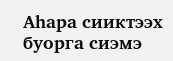Аһара сииктээх буорга сиэмэ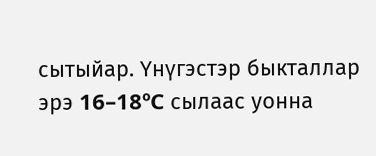сытыйар. Үнүгэстэр быкталлар эрэ 16–18ºC сылаас уонна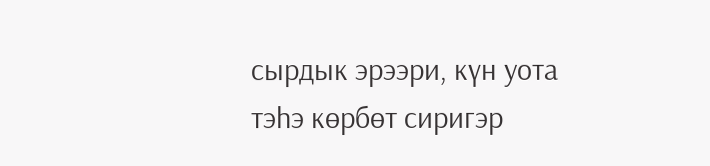сырдык эрээри, күн уота тэһэ көрбөт сиригэр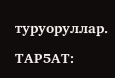туруоруллар.

ТАР5АТ: